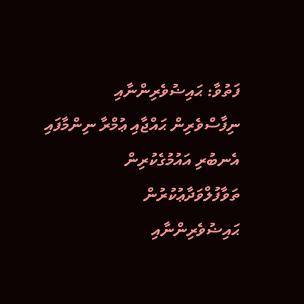ފަތުވާ: ޙައިޟުވެރިންނާއި ނިފާސްވެރިން ޙައްޖާއި ޢުމްރާ ނިންމާފައި އެނބުރި އައުމުގެކުރިން ތަވާފުލްވަދާޢުކުރުން
ޙައިޟުވެރިންނާއި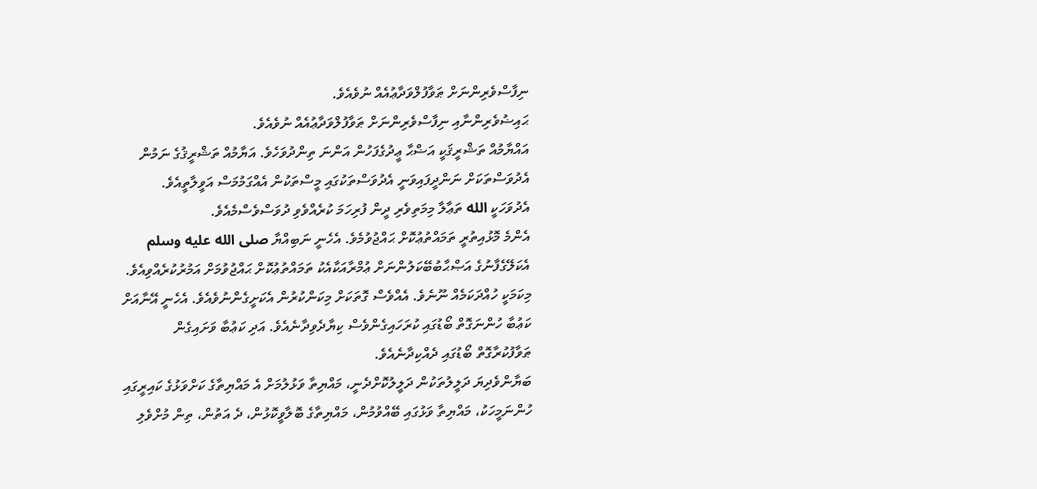ނިފާސްވެރިންނަށް ޠަވާފުލްވަދާޢުއެއް ނުވެއެވެ.
ޙައިޟުވެރިންނާއި ނިފާސްވެރިންނަށް ޠަވާފުލްވަދާޢުއެއް ނުވެއެވެ.
އައްޔާމުއް ތަޝްރީޤަކީ އަޟްޙާ ޢީދުގެފަހުން އަންނަ ތިންދުވަހެވެ. އަޔާމުއް ތަޝްރީޤުގެ ނަމުން އެދުވަސްތަކަށް ނަންދީފައިވަނީ އެދުވަސްތަކުގައި މީސްތަކުން އެއްގަމުމަސް އަވީލާތީއެވެ.
އެދުވަހަކީ الله ތަޢާލާ މިމަތިވެރި ދީން ފުރިހަމަ ކުރެއްވެވި ދުވަސްވެސްމެއެވެ.
އެންމެ މޮޅުއިތުރީ ތަމައްތުޢުކޮށް ޙައްޖުވުމެވެ. އެހެނީ ނަބިއްޔާ صلى الله عليه وسلم އެކަލޭގެފާނުގެ އަޞްޙާބުބޭކަލުންނަށް ޢުމްރާއަކާއެކު ތަމައްތުޢުކޮށް ޙައްޖުވުމަށް އަމުރުކުރެއްވިއެވެ.
މިކަމަކީ ހުއްދަކަމެއް ނޫނެވެ. އެއްވެސް ގޮތަކަށް މިކަންކުރުން އެކަށީގެންނުވެއެވެ. އެހެނީ އޭނާއަށް ކަޢުބާ ހުންނަގޮތް ބޯޑުގައި ކުރަހައިގެންވެސް ކިޔާދެވިދާނެއެވެ. އަދި ކަޢުބާ ވަށައިގެން ޠަވާފުކުރާގޮތް ބޯޑުގައި ދެއްކިދާނެއެވެ.
ބަޔާންވެދިޔަ ދަލީލުތަކުން ދަލީލުކޮށްދެނީ، މައްޔިތާ ވަޅުލުމަށް އެ މައްޔިތާގެ ކަށްވަޅުގެ ކައިރީގައި ހުންނަމީހަކު، މައްޔިތާ ވަޅުގައި ބޭއްވުމުން، މައްޔިތާގެ ބޮލާވީކޮޅުން، ދެ އަތުން، ތިން މުށްވެލި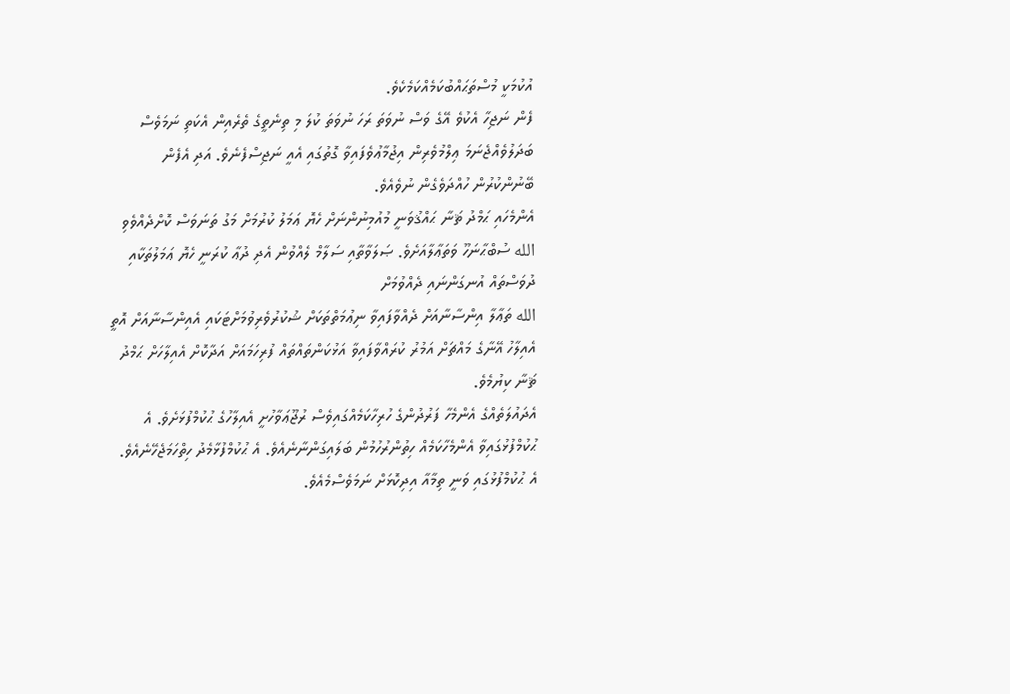އުކުމަކީ މުސްތަޙައްބުކަމެއްކަމެކެވެ.
ފެން ނަޖިހާ އެކުވެ އޭގެ ވަސް ނުވަތަ ރަހަ ނުވަތަ ކުލަ މި ތިނެތީގެ ތެރެއިން އެކަތި ނަމަވެސް ބަދަލުވެއްޖެނަމަ ޢިލްމުވެރިން އިޖުމާޢުވެފައިވާ ގޮތުގައި އެއީ ނަޖިސްފެނެވެ. އަދި އެފެން ބޭނުންކުރުން ހުއްދަވެގެން ނުވެއެވެ.
އެންމެހައި ޙަމްދު ޘަނާ ޙައްޤުވަނީ މުއުމިނުންނަށް ހެޔޮ ޢަމަލު ކުރުމަށް މަގު ތަނަވަސް ކޮށްދެއްވެވި الله ސުބްޙާނަހޫ ވަތަޢާލާއަށެވެ. ޞަލަވާތާއި ސަލާމް ލެއްވުން އެދި ދުޢާ ކުރަނީ ހެޔޮ ޢަމަލުތަކާއި ދުވަސްތައް އުނގަންނައި ދެއްވުމަށް
الله ތަޢާލާ އިންސާނާއަށް ދެއްވާފައިވާ ނިޢުމަތްތަކަށް ޝުކުރުވެރިވުމަށްޓަކައި އެއިންސާނާއަށް އޮތީ އެއިލާހު އޭނާގެ މައްޗަށް އަމުރު ކުރައްވާފައިވާ އަޅުކަންތައްތައް ފުރިހަމައަށް އަދާކޮށް އެއިލާހަށް ޙަމްދު ޘަނާ ކިޔުމެވެ.
އެދައުލަތެއްގެ އެންމެހާ ފަރުދުންގެ ހުރިހާކަމެއްގައިވެސް ރުޖޫޢަވާހުށީ އެއިލާހުގެ ޙުކުމްފުޅަށެވެ. އެ ޙުކުމްފުޅުގައިވާ އެންމެހާކަމެއް ހިތުންރުހުމުން ބަލައިގަންނާނެއެވެ. އެ ޙުކުމްފުޅާމެދު ހިތްހަމަޖެހޭނެއެވެ. އެ ޙުކުމްފުޅުގައި ވަނީ ތިމާއާ އިދިކޮޅަށް ނަމަވެސްމެއެވެ.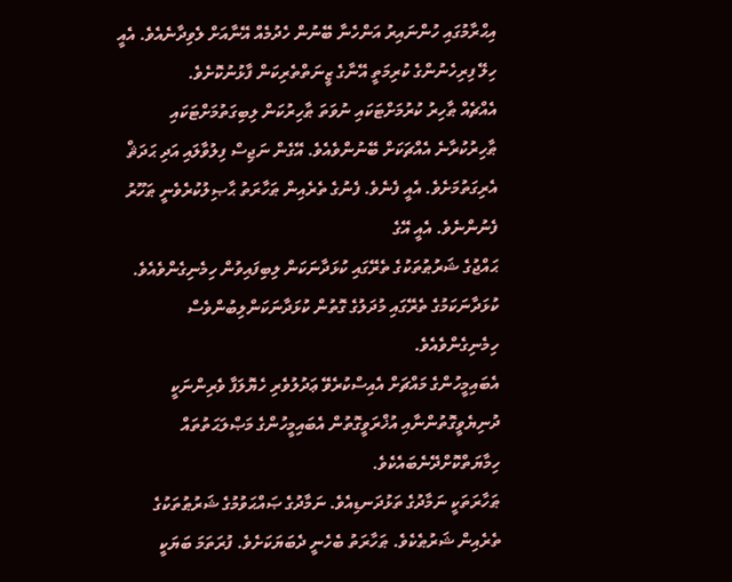އިޙްރާމުގައި ހުންނައިރު އަންހެނާ ބޭނުން ހެދުމެއް އޭނާއަށް ލެވިދާނެއެވެ. އެއީ ހިލޭ ފިރިހެނުންގެ ކުރިމަތީ އޭނާގެ ޒީނަތްތެރިކަން ފާޅުނުކޮށެވެ.
އެއްޗެއް ޠާހިރު ކުރުމަށްޓަކައި ނުވަތަ ޠާހިރުކަން ލިބިގަތުމަށްޓަކައި ޠާހިރުކުރާނެ އެއްޗަކަށް ބޭނުންވެއެވެ. އޭގެން ނަޖިސް ފިލުވާލައި އަދި ޙަދަޘް އެރިގަތުމަށެވެ. އެއީ ފެނެވެ. ފެނުގެ ތެރެއިން ޠަހާރަތު ޙާޞިލުކުރެވެނީ ޠަހޫރު ފެނުންނެވެ. އެއީ އޭގެ
ޙައްޖުގެ ޝަރުޠުތަކުގެ ތެރޭގައި ކުޅަދާނަކަން ލިބިފައިވުން ހިމެނިގެންވެއެވެ. ކުޅަދާނަކަމުގެ ތެރޭގައި މުދަލުގެ ގޮތުން ކުޅަދާނަކަންލިބުންވެސް ހިމެނިގެންވެއެވެ.
އެބައިމީހުންގެ މައްޗަށް އެއިސްކުރެވޭ ޢަދުލުވެރި ހެޔޮލަފާ ވެރިންނަކީ ދުނިޔެވީގޮތުންނާއި އުޚްރަވީގޮތުން އެބައިމީހުންގެ މަޞްލަޙަތުތައް ހިމާޔަތްކޮށްދޭނެބައެކެވެ.
ޠަހާރަތަކީ ނަމާދުގެ ތަޅުދަނޑިއެވެ. ނަމާދުގެ ޞައްޙަވުމުގެ ޝަރުޠުތަކުގެ ތެރެއިން ޝަރުޠެކެވެ. ޠަހާރަތު ބެހެނީ ދެބަޔަކަށެވެ. ފުރަތަމަ ބަޔަކީ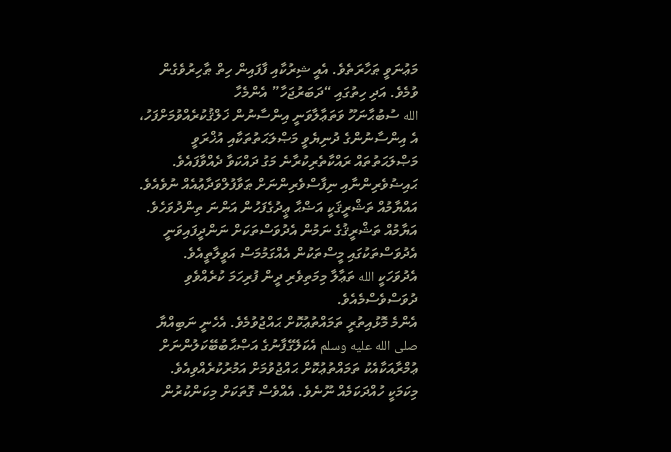މަޢުނަވީ ޠަހާރަތެވެ. އެއީ ޝިރުކާއި ފާފައިން ހިތް ޠާހިރުވެގެން ވުމެވެ. އަދި ހިތުގައި “ދަބަރުޖަހާ” އެންމެހާ
الله ސުބުޙާނަހޫ ވަތަޢާލާވަނީ އިންސާނުން ޚަލްޤުކުރެއްވުމަށްފަހު، އެ އިންސާނުންގެ ދުނިޔެވީ މަޞްލަޙަތުތަކާއި އުޚްރަވީ މަޞްލަޙަތުތައް ރައްކާތެރިކުރާނެ މަގު ދައްކަވާ ދެއްވާފައެވެ.
ޙައިޟުވެރިންނާއި ނިފާސްވެރިންނަށް ޠަވާފުލްވަދާޢުއެއް ނުވެއެވެ.
އައްޔާމުއް ތަޝްރީޤަކީ އަޟްޙާ ޢީދުގެފަހުން އަންނަ ތިންދުވަހެވެ. އަޔާމުއް ތަޝްރީޤުގެ ނަމުން އެދުވަސްތަކަށް ނަންދީފައިވަނީ އެދުވަސްތަކުގައި މީސްތަކުން އެއްގަމުމަސް އަވީލާތީއެވެ.
އެދުވަހަކީ الله ތަޢާލާ މިމަތިވެރި ދީން ފުރިހަމަ ކުރެއްވެވި ދުވަސްވެސްމެއެވެ.
އެންމެ މޮޅުއިތުރީ ތަމައްތުޢުކޮށް ޙައްޖުވުމެވެ. އެހެނީ ނަބިއްޔާ صلى الله عليه وسلم އެކަލޭގެފާނުގެ އަޞްޙާބުބޭކަލުންނަށް ޢުމްރާއަކާއެކު ތަމައްތުޢުކޮށް ޙައްޖުވުމަށް އަމުރުކުރެއްވިއެވެ.
މިކަމަކީ ހުއްދަކަމެއް ނޫނެވެ. އެއްވެސް ގޮތަކަށް މިކަންކުރުން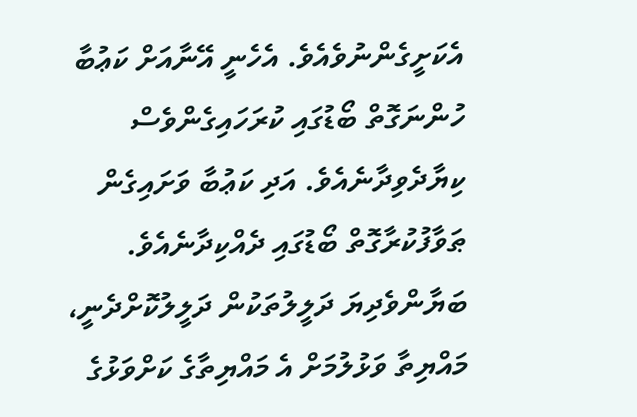އެކަށީގެންނުވެއެވެ. އެހެނީ އޭނާއަށް ކަޢުބާ ހުންނަގޮތް ބޯޑުގައި ކުރަހައިގެންވެސް ކިޔާދެވިދާނެއެވެ. އަދި ކަޢުބާ ވަށައިގެން ޠަވާފުކުރާގޮތް ބޯޑުގައި ދެއްކިދާނެއެވެ.
ބަޔާންވެދިޔަ ދަލީލުތަކުން ދަލީލުކޮށްދެނީ، މައްޔިތާ ވަޅުލުމަށް އެ މައްޔިތާގެ ކަށްވަޅުގެ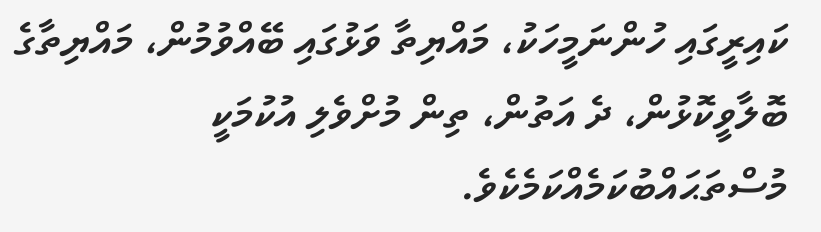ކައިރީގައި ހުންނަމީހަކު، މައްޔިތާ ވަޅުގައި ބޭއްވުމުން، މައްޔިތާގެ ބޮލާވީކޮޅުން، ދެ އަތުން، ތިން މުށްވެލި އުކުމަކީ މުސްތަޙައްބުކަމެއްކަމެކެވެ.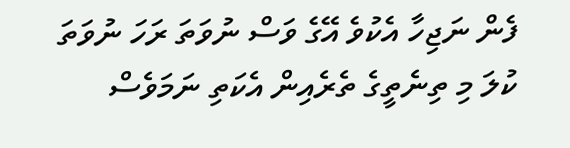ފެން ނަޖިހާ އެކުވެ އޭގެ ވަސް ނުވަތަ ރަހަ ނުވަތަ ކުލަ މި ތިނެތީގެ ތެރެއިން އެކަތި ނަމަވެސް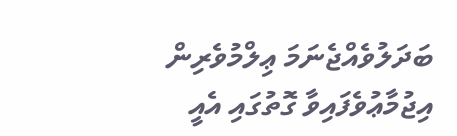ބަދަލުވެއްޖެނަމަ ޢިލްމުވެރިން އިޖުމާޢުވެފައިވާ ގޮތުގައި އެއީ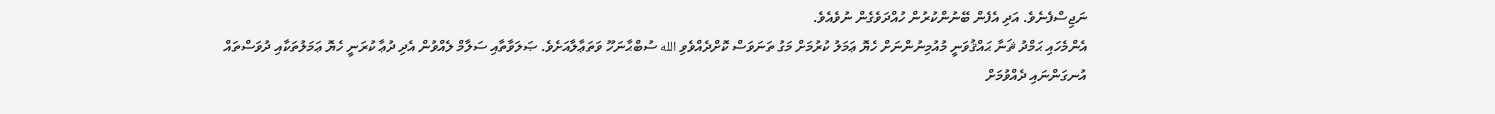ނަޖިސްފެނެވެ. އަދި އެފެން ބޭނުންކުރުން ހުއްދަވެގެން ނުވެއެވެ.
އެންމެހައި ޙަމްދު ޘަނާ ޙައްޤުވަނީ މުއުމިނުންނަށް ހެޔޮ ޢަމަލު ކުރުމަށް މަގު ތަނަވަސް ކޮށްދެއްވެވި الله ސުބްޙާނަހޫ ވަތަޢާލާއަށެވެ. ޞަލަވާތާއި ސަލާމް ލެއްވުން އެދި ދުޢާ ކުރަނީ ހެޔޮ ޢަމަލުތަކާއި ދުވަސްތައް އުނގަންނައި ދެއްވުމަށް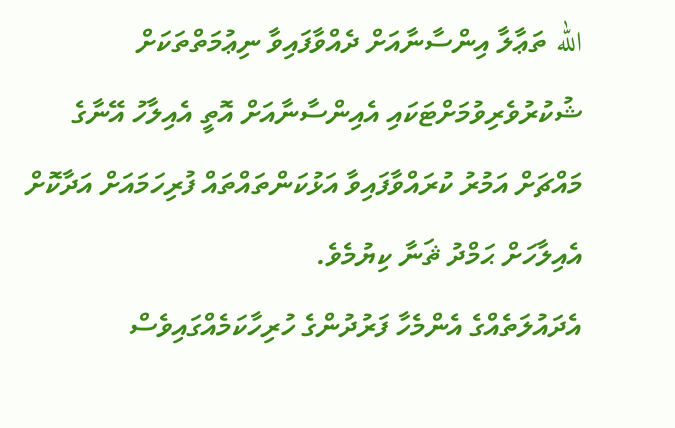الله ތަޢާލާ އިންސާނާއަށް ދެއްވާފައިވާ ނިޢުމަތްތަކަށް ޝުކުރުވެރިވުމަށްޓަކައި އެއިންސާނާއަށް އޮތީ އެއިލާހު އޭނާގެ މައްޗަށް އަމުރު ކުރައްވާފައިވާ އަޅުކަންތައްތައް ފުރިހަމައަށް އަދާކޮށް އެއިލާހަށް ޙަމްދު ޘަނާ ކިޔުމެވެ.
އެދައުލަތެއްގެ އެންމެހާ ފަރުދުންގެ ހުރިހާކަމެއްގައިވެސް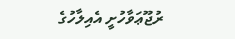ރުޖޫޢަވާހުށީ އެއިލާހުގެ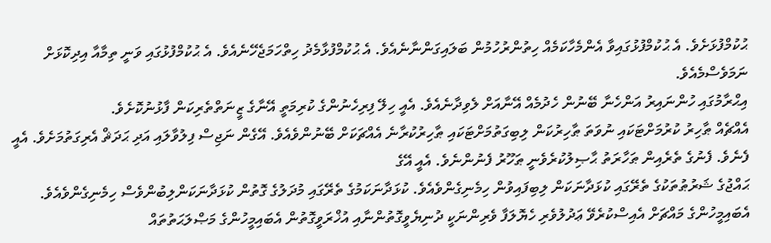ޙުކުމްފުޅަށެވެ. އެ ޙުކުމްފުޅުގައިވާ އެންމެހާކަމެއް ހިތުންރުހުމުން ބަލައިގަންނާނެއެވެ. އެ ޙުކުމްފުޅާމެދު ހިތްހަމަޖެހޭނެއެވެ. އެ ޙުކުމްފުޅުގައި ވަނީ ތިމާއާ އިދިކޮޅަށް ނަމަވެސްމެއެވެ.
އިޙްރާމުގައި ހުންނައިރު އަންހެނާ ބޭނުން ހެދުމެއް އޭނާއަށް ލެވިދާނެއެވެ. އެއީ ހިލޭ ފިރިހެނުންގެ ކުރިމަތީ އޭނާގެ ޒީނަތްތެރިކަން ފާޅުނުކޮށެވެ.
އެއްޗެއް ޠާހިރު ކުރުމަށްޓަކައި ނުވަތަ ޠާހިރުކަން ލިބިގަތުމަށްޓަކައި ޠާހިރުކުރާނެ އެއްޗަކަށް ބޭނުންވެއެވެ. އޭގެން ނަޖިސް ފިލުވާލައި އަދި ޙަދަޘް އެރިގަތުމަށެވެ. އެއީ ފެނެވެ. ފެނުގެ ތެރެއިން ޠަހާރަތު ޙާޞިލުކުރެވެނީ ޠަހޫރު ފެނުންނެވެ. އެއީ އޭގެ
ޙައްޖުގެ ޝަރުޠުތަކުގެ ތެރޭގައި ކުޅަދާނަކަން ލިބިފައިވުން ހިމެނިގެންވެއެވެ. ކުޅަދާނަކަމުގެ ތެރޭގައި މުދަލުގެ ގޮތުން ކުޅަދާނަކަންލިބުންވެސް ހިމެނިގެންވެއެވެ.
އެބައިމީހުންގެ މައްޗަށް އެއިސްކުރެވޭ ޢަދުލުވެރި ހެޔޮލަފާ ވެރިންނަކީ ދުނިޔެވީގޮތުންނާއި އުޚްރަވީގޮތުން އެބައިމީހުންގެ މަޞްލަޙަތުތައް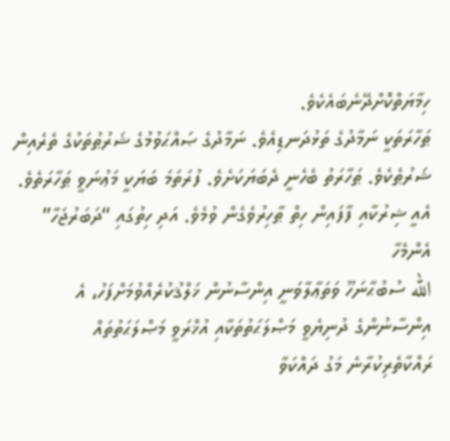ހިމާޔަތްކޮށްދޭނެބައެކެވެ.
ޠަހާރަތަކީ ނަމާދުގެ ތަޅުދަނޑިއެވެ. ނަމާދުގެ ޞައްޙަވުމުގެ ޝަރުޠުތަކުގެ ތެރެއިން ޝަރުޠެކެވެ. ޠަހާރަތު ބެހެނީ ދެބަޔަކަށެވެ. ފުރަތަމަ ބަޔަކީ މަޢުނަވީ ޠަހާރަތެވެ. އެއީ ޝިރުކާއި ފާފައިން ހިތް ޠާހިރުވެގެން ވުމެވެ. އަދި ހިތުގައި “ދަބަރުޖަހާ” އެންމެހާ
الله ސުބުޙާނަހޫ ވަތަޢާލާވަނީ އިންސާނުން ޚަލްޤުކުރެއްވުމަށްފަހު، އެ އިންސާނުންގެ ދުނިޔެވީ މަޞްލަޙަތުތަކާއި އުޚްރަވީ މަޞްލަޙަތުތައް ރައްކާތެރިކުރާނެ މަގު ދައްކަވާ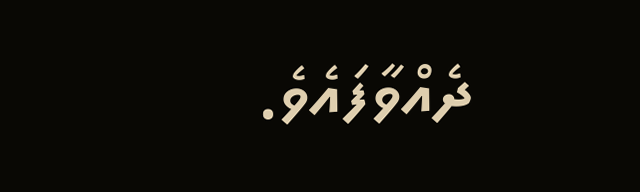ދެއްވާފައެވެ.